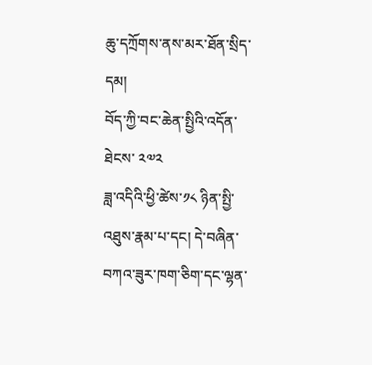ཆུ་དཀྲོགས་ནས་མར་ཐོན་སྲིད་དམ།
བོད་ཀྱི་བང་ཆེན་སྤྱིའི་འདོན་ཐེངས་ ༢༧༢
ཟླ་འདིའི་ཕྱི་ཚེས་༡༨ ཉིན་སྤྱི་འཐུས་རྣམ་པ་དང། དེ་བཞིན་བཀའ་ཟུར་ཁག་ཅིག་དང་ལྷན་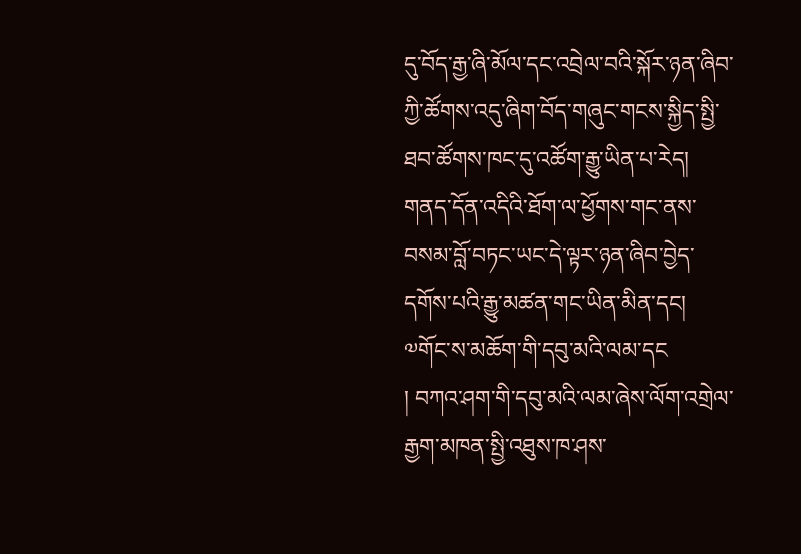དུ་བོད་རྒྱ་ཞི་མོལ་དང་འབྲེལ་བའི་སྐོར་ཉན་ཞིབ་ཀྱི་ཚོགས་འདུ་ཞིག་བོད་གཞུང་གངས་སྐྱིད་སྤྱི་ཐབ་ཚོགས་ཁང་དུ་འཚོག་རྒྱུ་ཡིན་པ་རེད། གནད་དོན་འདིའི་ཐོག་ལ་ཕྱོགས་གང་ནས་བསམ་བློ་བཏང་ཡང་དེ་ལྟར་ཉན་ཞིབ་བྱེད་དགོས་པའི་རྒྱུ་མཚན་གང་ཡིན་མིན་དང། ༧གོང་ས་མཆོག་གི་དབུ་མའི་ལམ་དང
། བཀའ་ཤག་གི་དབུ་མའི་ལམ་ཞེས་ལོག་འགྲེལ་རྒྱག་མཁན་སྤྱི་འཐུས་ཁ་ཤས་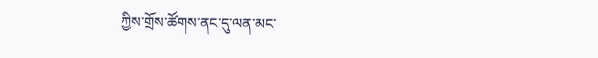ཀྱིས་གྲོས་ཚོགས་ནང་དུ་ལན་མང་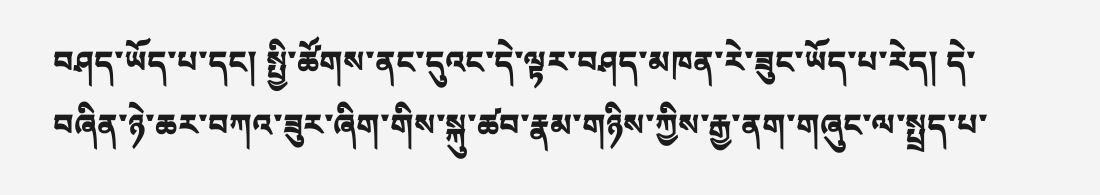བཤད་ཡོད་པ་དང། སྤྱི་ཚོགས་ནང་དུའང་དེ་ལྟར་བཤད་མཁན་རེ་ཟུང་ཡོད་པ་རེད། དེ་བཞིན་ཉེ་ཆར་བཀའ་ཟུར་ཞིག་གིས་སྐུ་ཚབ་རྣམ་གཉིས་ཀྱིས་རྒྱ་ནག་གཞུང་ལ་སྤྲད་པ་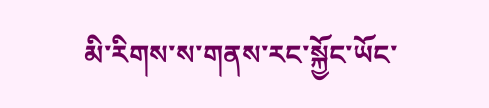མི་རིགས་ས་གནས་རང་སྐྱོང་ཡོང་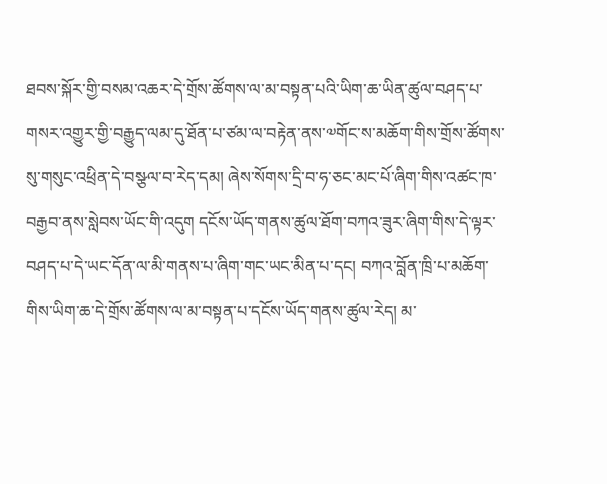ཐབས་སྐོར་གྱི་བསམ་འཆར་དེ་གྲོས་ཚོགས་ལ་མ་བསྟན་པའི་ཡིག་ཆ་ཡིན་ཚུལ་བཤད་པ་གསར་འགྱུར་གྱི་བརྒྱུད་ལམ་དུ་ཐོན་པ་ཙམ་ལ་བརྟེན་ནས་༧གོང་ས་མཆོག་གིས་གྲོས་ཚོགས་སུ་གསུང་འཕྲིན་དེ་བསྩལ་བ་རེད་དམ། ཞེས་སོགས་དྲི་བ་ཧ་ཅང་མང་པོ་ཞིག་གིས་འཚང་ཁ་བརྒྱབ་ནས་སླེབས་ཡོང་གི་འདུག དངོས་ཡོད་གནས་ཚུལ་ཐོག་བཀའ་ཟུར་ཞིག་གིས་དེ་ལྟར་བཤད་པ་དེ་ཡང་དོན་ལ་མི་གནས་པ་ཞིག་གང་ཡང་མིན་པ་དང། བཀའ་བློན་ཁྲི་པ་མཆོག་གིས་ཡིག་ཆ་དེ་གྲོས་ཚོགས་ལ་མ་བསྟན་པ་དངོས་ཡོད་གནས་ཚུལ་རེད། མ་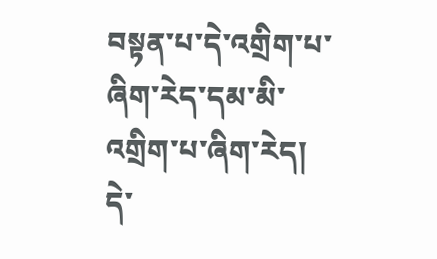བསྟན་པ་དེ་འགྲིག་པ་ཞིག་རེད་དམ་མི་འགྲིག་པ་ཞིག་རེད། དེ་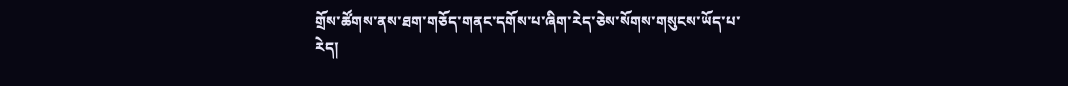གྲོས་ཚོགས་ནས་ཐག་གཅོད་གནང་དགོས་པ་ཞིག་རེད་ཅེས་སོགས་གསུངས་ཡོད་པ་རེད།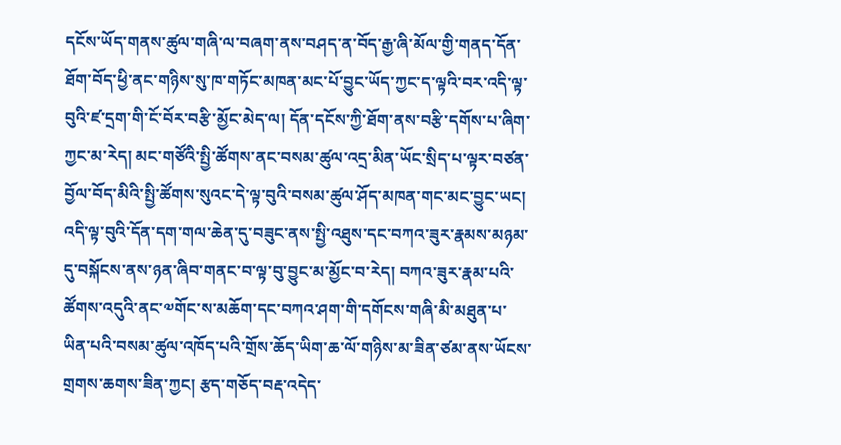དངོས་ཡོད་གནས་ཚུལ་གཞི་ལ་བཞག་ནས་བཤད་ན་བོད་རྒྱ་ཞི་མོལ་གྱི་གནད་དོན་ཐོག་བོད་ཕྱི་ནང་གཉིས་སུ་ཁ་གཏོང་མཁན་མང་པོ་བྱུང་ཡོད་ཀྱང་ད་ལྟའི་བར་འདི་ལྟ་བུའི་ཛ་དྲག་གི་ངོ་བོར་བརྩི་མྱོང་མེད་ལ། དོན་དངོས་ཀྱི་ཐོག་ནས་བརྩི་དགོས་པ་ཞིག་ཀྱང་མ་རེད། མང་གཙོའི་སྤྱི་ཚོགས་ནང་བསམ་ཚུལ་འདྲ་མིན་ཡོང་སྲིད་པ་ལྟར་བཙན་བྱོལ་བོད་མིའི་སྤྱི་ཚོགས་སུའང་དེ་ལྟ་བུའི་བསམ་ཚུལ་ཤོད་མཁན་གང་མང་བྱུང་ཡང། འདི་ལྟ་བུའི་དོན་དག་གལ་ཆེན་དུ་བཟུང་ནས་སྤྱི་འཐུས་དང་བཀའ་ཟུར་རྣམས་མཉམ་དུ་བསྐོངས་ནས་ཉན་ཞིབ་གནང་བ་ལྟ་བུ་བྱུང་མ་མྱོང་བ་རེད། བཀའ་ཟུར་རྣམ་པའི་ཚོགས་འདུའི་ནང་༧གོང་ས་མཆོག་དང་བཀའ་ཤག་གི་དགོངས་གཞི་མི་མཐུན་པ་ཡིན་པའི་བསམ་ཚུལ་འཁོད་པའི་གྲོས་ཆོད་ཡིག་ཆ་ལོ་གཉིས་མ་ཟིན་ཙམ་ནས་ཡོངས་གྲགས་ཆགས་ཟིན་ཀྱང། རྩད་གཅོད་བརྡ་འདེད་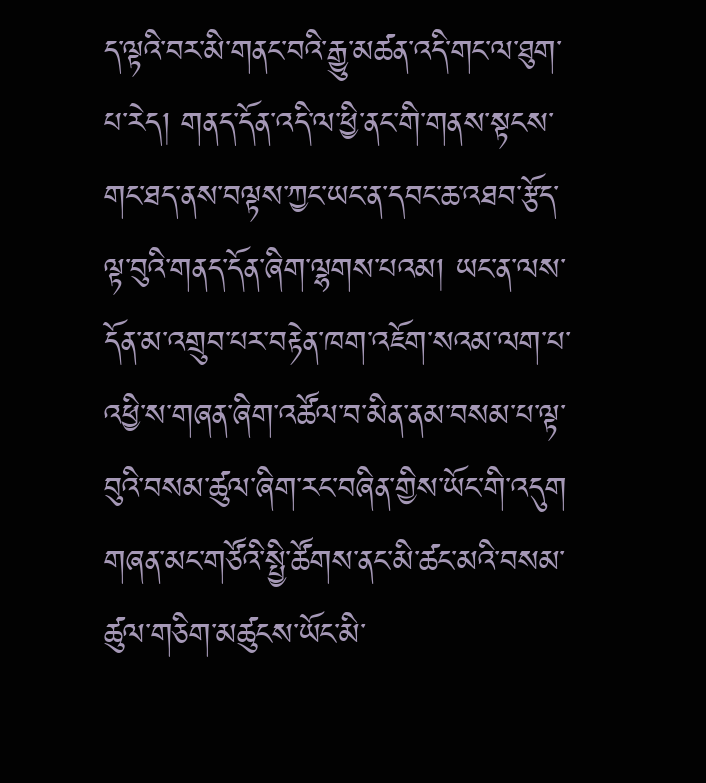ད་ལྟའི་བར་མི་གནང་བའི་རྒྱུ་མཚན་འདི་གང་ལ་ཐུག་པ་རེད། གནད་དོན་འདི་ལ་ཕྱི་ནང་གི་གནས་སྟངས་གང་ཐད་ནས་བལྟས་ཀྱང་ཡང་ན་དབང་ཆ་འཐབ་རྩོད་ལྟ་བུའི་གནད་དོན་ཞིག་ལྷགས་པའམ། ཡང་ན་ལས་དོན་མ་འགྲུབ་པར་བརྟེན་ཁག་འཇོག་སའམ་ལག་པ་འཕྱི་ས་གཞན་ཞིག་འཚོལ་བ་མིན་ནམ་བསམ་པ་ལྟ་བུའི་བསམ་ཚུལ་ཞིག་རང་བཞིན་གྱིས་ཡོང་གི་འདུག གཞན་མང་གཙོའི་སྤྱི་ཚོགས་ནང་མི་ཚང་མའི་བསམ་ཚུལ་གཅིག་མཚུངས་ཡོང་མི་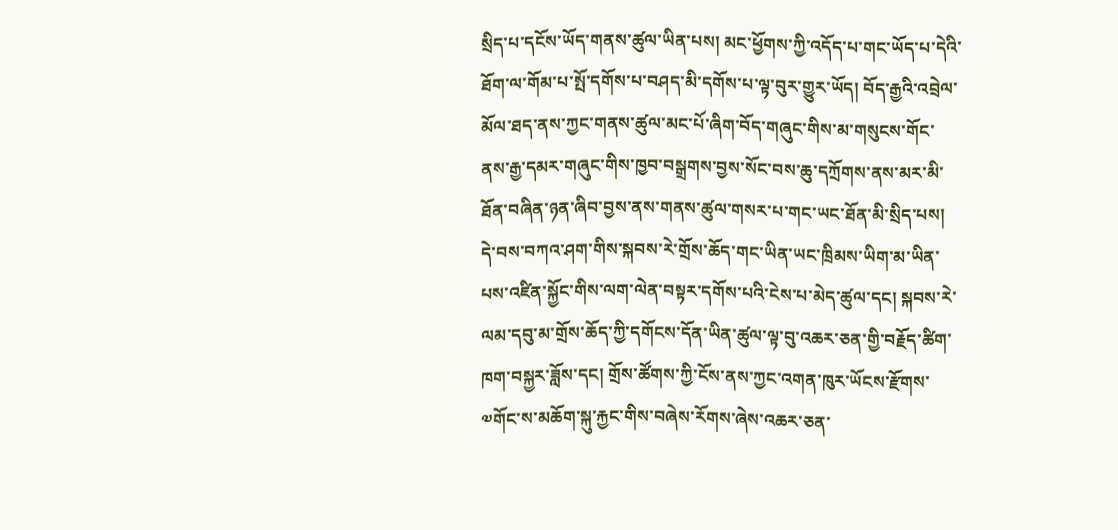སྲིད་པ་དངོས་ཡོད་གནས་ཚུལ་ཡིན་པས། མང་ཕྱོགས་ཀྱི་འདོད་པ་གང་ཡོད་པ་དེའི་ཐོག་ལ་གོམ་པ་སྤོ་དགོས་པ་བཤད་མི་དགོས་པ་ལྟ་བུར་གྱུར་ཡོད། བོད་རྒྱའི་འབྲེལ་མོལ་ཐད་ནས་ཀྱང་གནས་ཚུལ་མང་པོ་ཞིག་བོད་གཞུང་གིས་མ་གསུངས་གོང་ནས་རྒྱ་དམར་གཞུང་གིས་ཁྱབ་བསྒྲགས་བྱས་སོང་བས་ཆུ་དཀྲོགས་ནས་མར་མི་ཐོན་བཞིན་ཉན་ཞིབ་བྱས་ནས་གནས་ཚུལ་གསར་པ་གང་ཡང་ཐོན་མི་སྲིད་པས། དེ་བས་བཀའ་ཤག་གིས་སྐབས་རེ་གྲོས་ཆོད་གང་ཡིན་ཡང་ཁྲིམས་ཡིག་མ་ཡིན་པས་འཛིན་སྐྱོང་གིས་ལག་ལེན་བསྟར་དགོས་པའི་ངེས་པ་མེད་ཚུལ་དང། སྐབས་རེ་ལམ་དབུ་མ་གྲོས་ཆོད་ཀྱི་དགོངས་དོན་ཡིན་ཚུལ་ལྟ་བུ་འཆར་ཅན་གྱི་བརྗོད་ཚིག་ཁག་བསྐྱར་ཟློས་དང། གྲོས་ཚོགས་ཀྱི་ངོས་ནས་ཀྱང་འགན་ཁུར་ཡོངས་རྫོགས་༧གོང་ས་མཆོག་སྐུ་རྐྱང་གིས་བཞེས་རོགས་ཞེས་འཆར་ཅན་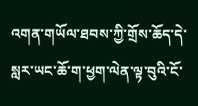འགན་གཡོལ་ཐབས་ཀྱི་གྲོས་ཆོད་དེ་སླར་ཡང་ཆོ་ག་ཕྱག་ལེན་ལྟ་བུའི་ངོ་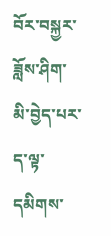བོར་བསྐྱར་ཟློས་ཤིག་མི་བྱེད་པར་ད་ལྟ་དམིགས་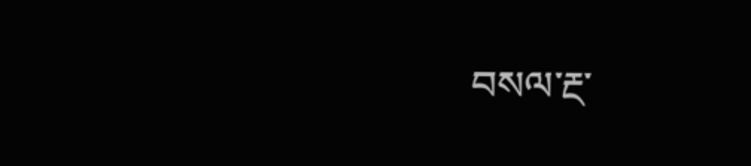བསལ་རྔ་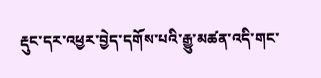རྡུང་དར་འཕྱར་བྱེད་དགོས་པའི་རྒྱུ་མཚན་འདི་གང་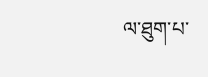ལ་ཐུག་པ་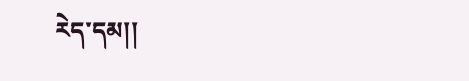རེད་དམ།།